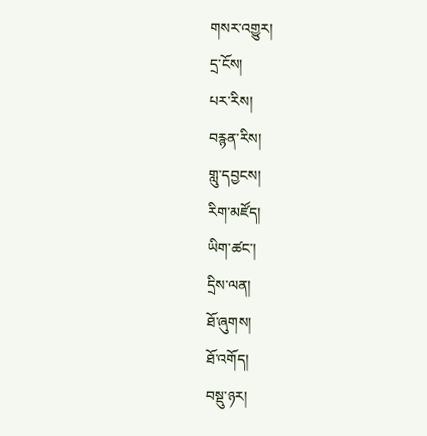གསར་འགྱུར།
དྲ་ངོས།
པར་རིས།
བརྙན་རིས།
གླུ་དབྱངས།
རིག་མཛོད།
ཡིག་ཚང་།
དྲིས་ལན།
ཐོ་ཞུགས།
ཐོ་འགོད།
བསྡུ་ཉར།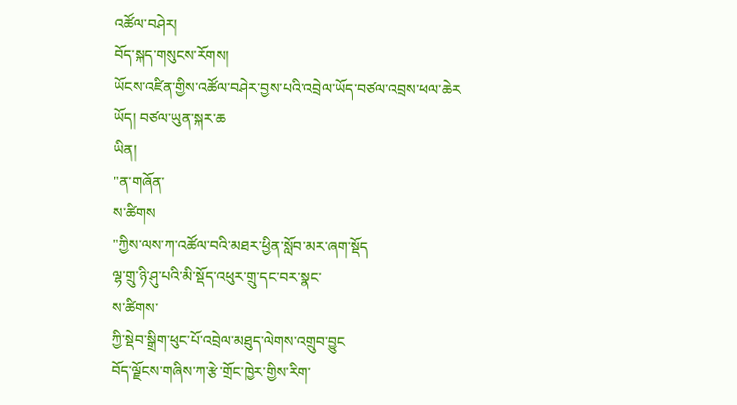འཚོལ་བཤེར།
བོད་སྐད་གསུངས་རོགས།
ཡོངས་འཛིན་གྱིས་འཚོལ་བཤེར་བྱས་པའི་འབྲེལ་ཡོད་བཙལ་འབྲས་ཕལ་ཆེར
ཡོད། བཙལ་ཡུན་སྐར་ཆ
ཡིན།
"ན་གཞོན་
ས་ཚིགས
"ཀྱིས་ལས་ཀ་འཚོལ་བའི་མཐར་ཕྱིན་སློབ་མར་ཞག་སྡོད
ལྷ་གྲུ་ཉི་ཤུ་པའི་མི་སྡོད་འཕུར་གྲུ་དང་བར་སྣང་
ས་ཚིགས་
ཀྱི་སྡེབ་སྒྲིག་ཕུང་པོ་འབྲེལ་མཐུད་ལེགས་འགྲུབ་བྱུང
བོད་ལྗོངས་གཞིས་ཀ་རྩེ་གྲོང་ཁྱེར་གྱིས་རིག་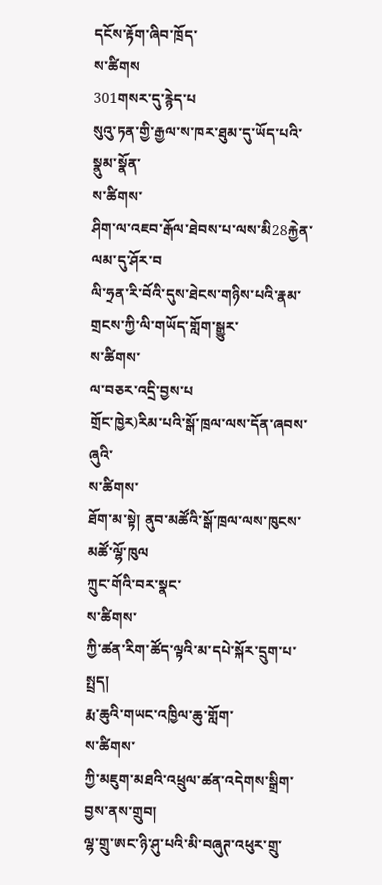དངོས་རྟོག་ཞིབ་ཁྲོད་
ས་ཚིགས
301གསར་དུ་རྙེད་པ
སུའུ་ཏན་གྱི་རྒྱལ་ས་ཁར་ཐུམ་དུ་ཡོད་པའི་སྣུམ་སྣོན་
ས་ཚིགས་
ཤིག་ལ་འཇབ་རྒོལ་ཐེབས་པ་ལས་མི28རྐྱེན་ལམ་དུ་ཤོར་བ
ལི་ཧྲན་རི་བོའི་དུས་ཐེངས་གཉིས་པའི་རྣམ་གྲངས་ཀྱི་ལི་གཡོད་གློག་སྒྱུར་
ས་ཚིགས་
ལ་བཅར་འདྲི་བྱས་པ
གྲོང་ཁྱེར)རིམ་པའི་སྒོ་ཁྲལ་ལས་དོན་ཞབས་ཞུའི་
ས་ཚིགས་
ཐོག་མ་སྟེ། ནུབ་མཚོའི་སྒོ་ཁྲལ་ལས་ཁུངས་མཚོ་ལྷོ་ཁུལ
ཀྲུང་གོའི་བར་སྣང་
ས་ཚིགས་
ཀྱི་ཚན་རིག་ཚོད་ལྟའི་མ་དཔེ་སྐོར་དྲུག་པ་སྤྲད།
རྨ་ཆུའི་གཡང་འཁྱིལ་ཆུ་གློག་
ས་ཚིགས་
ཀྱི་མཇུག་མཐའི་འཕྲུལ་ཚན་འདེགས་སྒྲིག་བྱས་ནས་གྲུབ།
ལྷ་གྲུ་ཨང་ཉི་ཤུ་པའི་མི་བཞུཊ་འཕུར་གྲུ་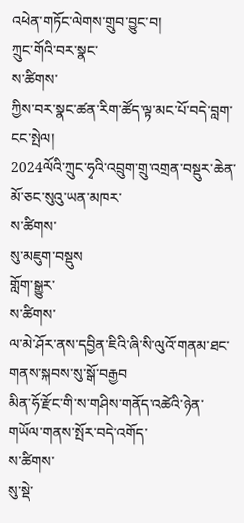འཕེན་གཏོང་ལེགས་གྲུབ་བྱུང་བ།
ཀྲུང་གོའི་བར་སྣང་
ས་ཚིགས་
ཀྱིས་བར་སྣང་ཚན་རིག་ཚོད་ལྟ་མང་པོ་བདེ་བླག་ངང་སྤེལ།
2024ལོའི་ཀྲུང་ཧྭའི་འབྲུག་གྲུ་འགྲན་བསྡུར་ཆེན་མོ་ཅང་སུའུ་ཡན་མཁར་
ས་ཚིགས་
སུ་མཇུག་བསྡུས
གློག་སྒྱུར་
ས་ཚིགས་
ལ་མེ་ཤོར་ནས་དབྱིན་ཇིའི་ཞི་སི་ལུའོ་གནམ་ཐང་གནས་སྐབས་སུ་སྒོ་བརྒྱབ
མིན་ཧོ་རྫོང་གི་ས་གཤིས་གནོད་འཚེའི་ཉེན་གཡོལ་གནས་སྤོར་བདེ་འགོད་
ས་ཚིགས་
སུ་སྡེ་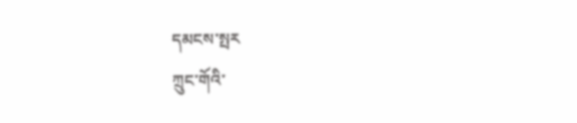དམངས་སྤར
ཀྲུང་གོའི་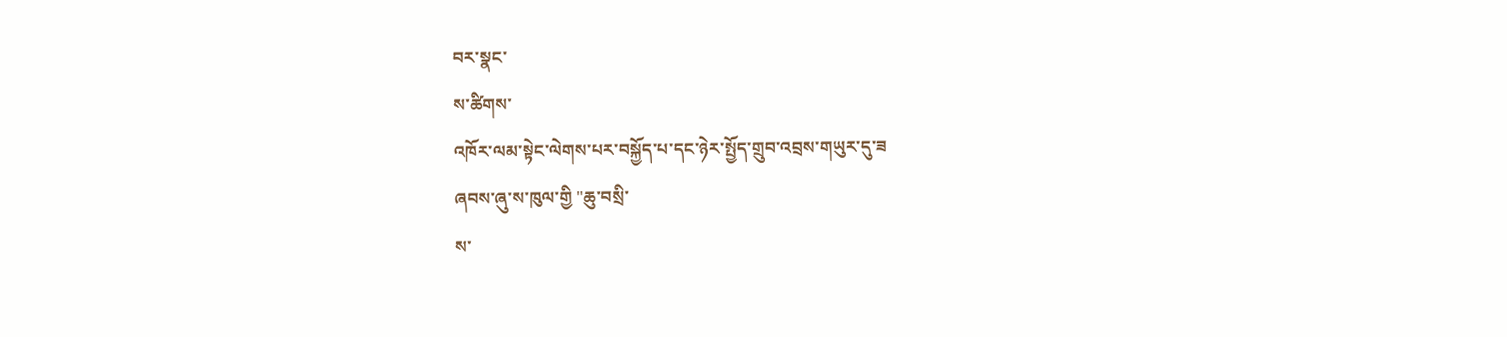བར་སྣང་
ས་ཚིགས་
འཁོར་ལམ་སྟེང་ལེགས་པར་བསྐྱོད་པ་དང་ཉེར་སྤྱོད་གྲུབ་འབྲས་གཡུར་དུ་ཟ
ཞབས་ཞུ་ས་ཁུལ་གྱི "ཆུ་བསྲི་
ས་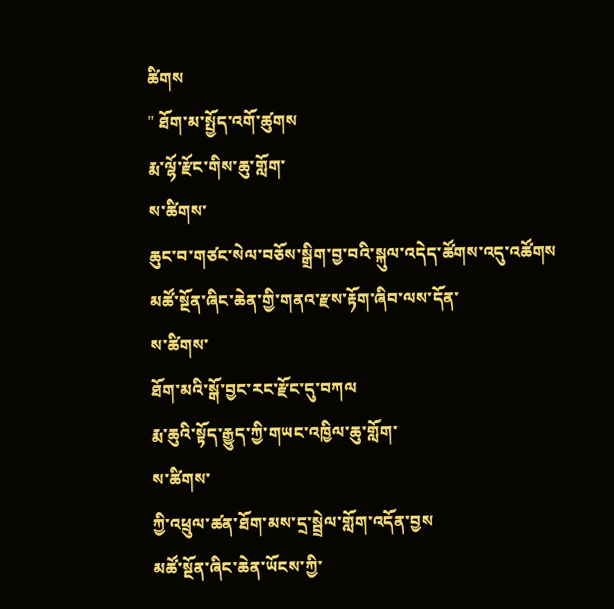ཚིགས
" ཐོག་མ་སྤྱོད་འགོ་ཚུགས
རྨ་ལྷོ་རྫོང་གིས་ཆུ་གློག་
ས་ཚིགས་
ཆུང་བ་གཙང་སེལ་བཅོས་སྒྲིག་བྱ་བའི་སྐུལ་འདེད་ཚོགས་འདུ་འཚོགས
མཚོ་སྔོན་ཞིང་ཆེན་གྱི་གནའ་རྫས་རྟོག་ཞིབ་ལས་དོན་
ས་ཚིགས་
ཐོག་མའི་སྒོ་བྱང་རང་རྫོང་དུ་བཀལ
རྨ་ཆུའི་སྟོད་རྒྱུད་ཀྱི་གཡང་འཁྱིལ་ཆུ་གློག་
ས་ཚིགས་
ཀྱི་འཕྲུལ་ཚན་ཐོག་མས་དྲ་སྦྲེལ་གློག་འདོན་བྱས
མཚོ་སྔོན་ཞིང་ཆེན་ཡོངས་ཀྱི་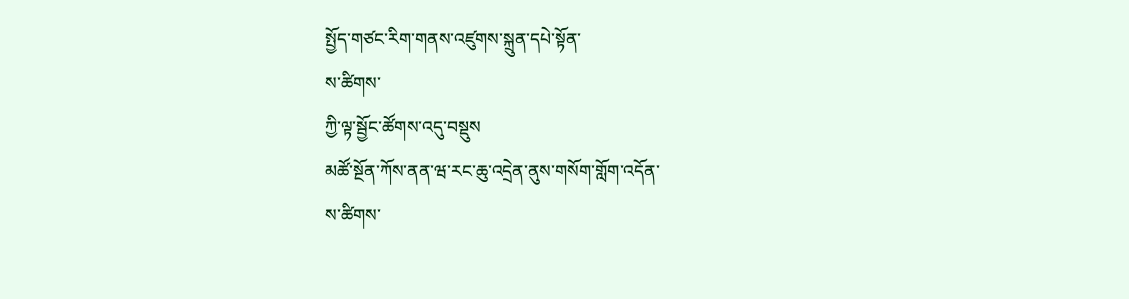སྤྱོད་གཙང་རིག་གནས་འཛུགས་སྐྲུན་དཔེ་སྟོན་
ས་ཚིགས་
ཀྱི་ལྟ་སྦྱོང་ཚོགས་འདུ་བསྡུས
མཚོ་སྔོན་ཀོས་ནན་ཝ་རང་ཆུ་འདྲེན་ནུས་གསོག་གློག་འདོན་
ས་ཚིགས་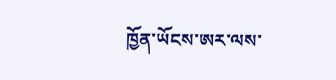ཁྱོན་ཡོངས་ཨར་ལས་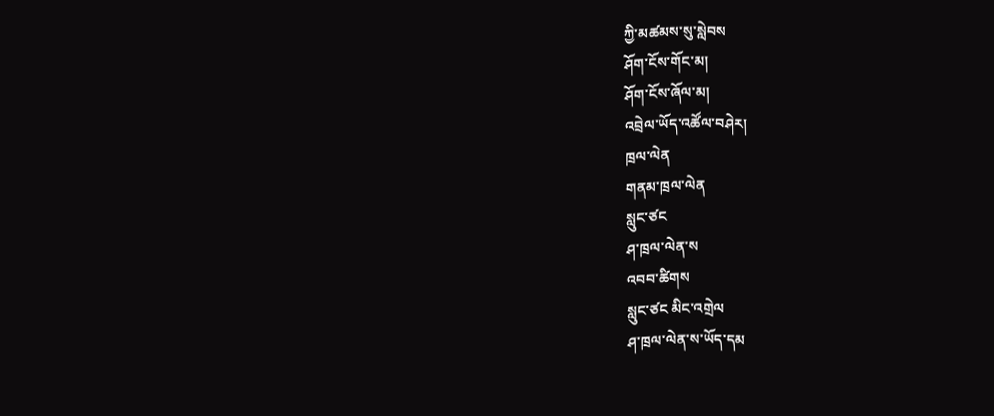ཀྱི་མཚམས་སུ་སླེབས
ཤོག་ངོས་གོང་མ།
ཤོག་ངོས་ཞོལ་མ།
འབྲེལ་ཡོད་འཚོལ་བཤེར།
ཁྲལ་ལེན
གནམ་ཁྲལ་ལེན
སླུང་ཙང
ཤ་ཁྲལ་ལེན་ས
འབབ་ཚིགས
སླུང་ཙང མིང་འགྲེལ
ཤ་ཁྲལ་ལེན་ས་ཡོད་དམ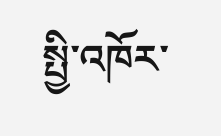སྤྱི་འཁོར་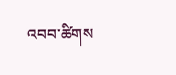འབབ་ཚིགས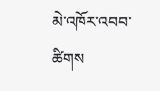མེ་འཁོར་འབབ་ཚིགས